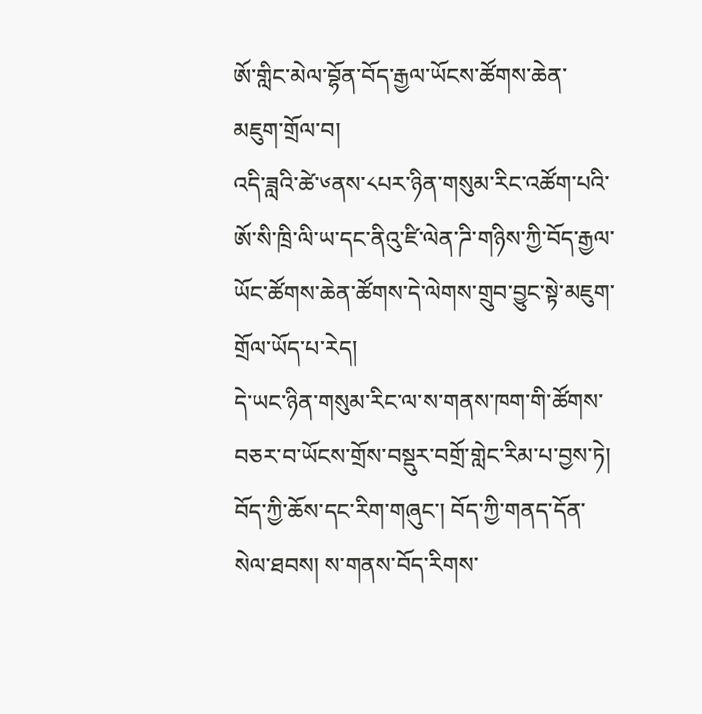ཨོ་གླིང་མེལ་བྷོན་བོད་རྒྱལ་ཡོངས་ཚོགས་ཆེན་མཇུག་གྲོལ་བ།
འདི་ཟླའི་ཚེ་༦ནས་༨པར་ཉིན་གསུམ་རིང་འཚོག་པའི་ཨོ་སི་ཁྲི་ལི་ཡ་དང་ནིའུ་ཛི་ལེན་ཌི་གཉིས་ཀྱི་བོད་རྒྱལ་ཡོང་ཚོགས་ཆེན་ཚོགས་དེ་ལེགས་གྲུབ་བྱུང་སྟེ་མཇུག་གྲོལ་ཡོད་པ་རེད།
དེ་ཡང་ཉིན་གསུམ་རིང་ལ་ས་གནས་ཁག་གི་ཚོགས་བཅར་བ་ཡོངས་གྲོས་བསྡུར་བགྲོ་གླེང་རིམ་པ་བྱས་ཏེ། བོད་ཀྱི་ཆོས་དང་རིག་གཞུང་། བོད་ཀྱི་གནད་དོན་སེལ་ཐབས། ས་གནས་བོད་རིགས་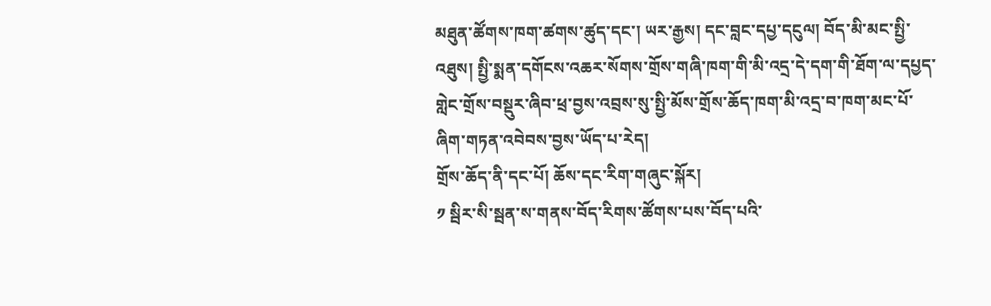མཐུན་ཚོགས་ཁག་ཚགས་ཚུད་དང་། ཡར་རྒྱས། དང་བླང་དཔྱ་དངུལ། བོད་མི་མང་སྤྱི་འཐུས། སྤྱི་སྨན་དགོངས་འཆར་སོགས་གྲོས་གཞི་ཁག་གི་མི་འདྲ་དེ་དག་གི་ཐོག་ལ་དཔྱད་གླེང་གྲོས་བསྡུར་ཞིབ་ཕྲ་བྱས་འབྲས་སུ་སྤྱི་མོས་གྲོས་ཆོད་ཁག་མི་འདྲ་བ་ཁག་མང་པོ་ཞིག་གཏན་འབེབས་བྱས་ཡོད་པ་རེད།
གྲོས་ཆོད་ནི་དང་པོ། ཆོས་དང་རིག་གཞུང་སྐོར།
༡ སྦིར་སི་སྦན་ས་གནས་བོད་རིགས་ཚོགས་པས་བོད་པའི་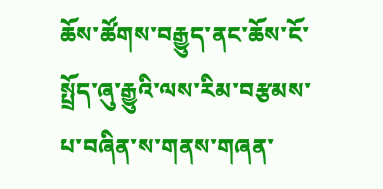ཆོས་ཚོགས་བརྒྱུད་ནང་ཆོས་ངོ་སྤྲོད་ཞུ་རྒྱུའི་ལས་རིམ་བརྩམས་པ་བཞིན་ས་གནས་གཞན་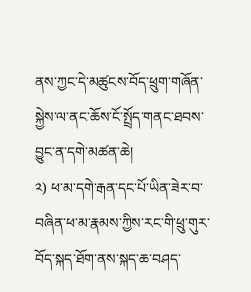ནས་ཀྱང་དེ་མཚུངས་བོད་ཕྲུག་གཞོན་སྐྱེས་ལ་ནང་ཆོས་ངོ་སྤྲོད་གནང་ཐབས་བྱུང་ན་དགེ་མཚན་ཆེ།
༢) ཕ་མ་དགེ་རྒན་དང་པོ་ཡིན་ཟེར་བ་བཞིན་ཕ་མ་རྣམས་ཀྱིས་རང་གི་ཕྲུ་གུར་བོད་སྐད་ཐོག་ནས་སྐད་ཆ་བཤད་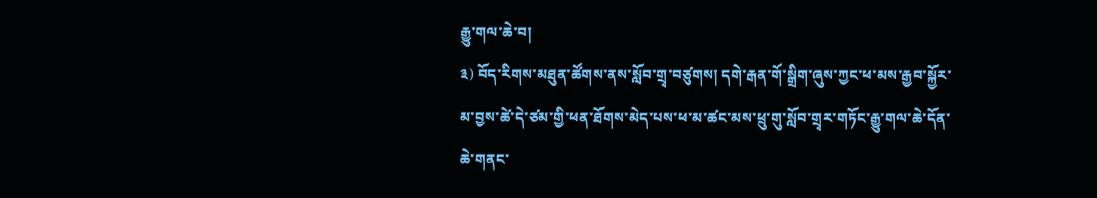རྒྱུ་གལ་ཆེ་བ།
༣) བོད་རིགས་མཐུན་ཚོགས་ནས་སློབ་གྲྭ་བཙུགས། དགེ་རྒན་གོ་སྒྲིག་ཞུས་ཀྱང་ཕ་མས་རྒྱབ་སྐྱོར་མ་བྱས་ཚེ་དེ་ཙམ་གྱི་ཕན་ཐོགས་མེད་པས་ཕ་མ་ཚང་མས་ཕྲུ་གུ་སློབ་གྲྭར་གཏོང་རྒྱུ་གལ་ཆེ་དོན་ཆེ་གནང་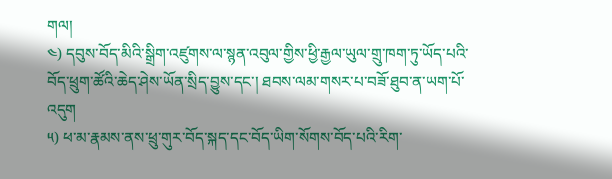གལ།
༤) དབུས་བོད་མིའི་སྒྲིག་འཛུགས་ལ་སྙན་འབུལ་གྱིས་ཕྱི་རྒྱལ་ཡུལ་གྲུ་ཁག་ཏུ་ཡོད་པའི་བོད་ཕྲུག་ཚོའི་ཆེད་ཤེས་ཡོན་སྲིད་བྱུས་དང་། ཐབས་ལམ་གསར་པ་བཟོ་ཐུབ་ན་ཡག་པོ་འདུག
༥) ཕ་མ་རྣམས་ནས་ཕྲུ་གུར་བོད་སྐད་དང་བོད་ཡིག་སོགས་བོད་པའི་རིག་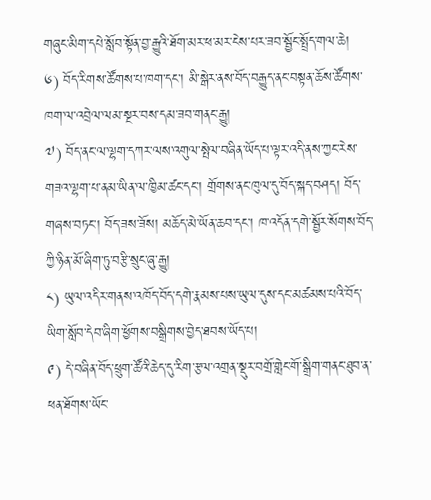གཞུང་མིག་དཔེ་སློབ་སྟོན་བྱ་རྒྱུའི་ཐོག་མར་ཕ་མར་ངེས་པར་ཟབ་སྦྱོང་སྤྲོད་གལ་ཆེ།
༦) བོད་རིགས་ཚོགས་པ་ཁག་དང་། མི་སྒེར་ནས་བོད་བརྒྱུད་ནང་བསྟན་ཆོས་ཚོགས་ཁག་ལ་འབྲེལ་ལམ་སྔར་བས་དམ་ཟབ་གནང་རྒྱུ།
༧) བོད་ནང་ལ་ལྷག་དཀར་ལས་འགུལ་སྤེལ་བཞིན་ཡོད་པ་ལྟར་འདི་ནས་ཀྱང་རེས་གཟའ་ལྷག་པ་ནམ་ཡིན་ལ་ཁྱིམ་ཚང་དང་། གྲོགས་ནང་ཁུལ་དུ་བོད་སྐད་བཤད། བོད་གཞས་བཏང་། བོད་ཟས་ཟོས། མཆོད་མེ་ཡོན་ཆབ་དང་། ཁ་འདོན་དགེ་སྦྱོར་སོགས་བོད་ཀྱི་ཉིན་མོ་ཞིག་ཏུ་བརྩི་སྲུང་ཞུ་རྒྱུ།
༨) ཡུལ་འདིར་གནས་འཁོད་བོད་དགེ་རྣམས་པས་ཡུལ་དུས་དང་མཚམས་པའི་བོད་ཡིག་སློབ་དེབ་ཞིག་ཕྱོགས་བསྒྲིགས་བྱེད་ཐབས་ཡོད་པ།
༩) དེ་བཞིན་བོད་ཕྲུག་ཚོའི་ཆེད་དུ་རིག་རྩལ་འགྲན་སྡུར་བགྲོ་གླེང་གོ་སྒྲིག་གནང་ཐུབ་ན་ཕན་ཐོགས་ཡོང་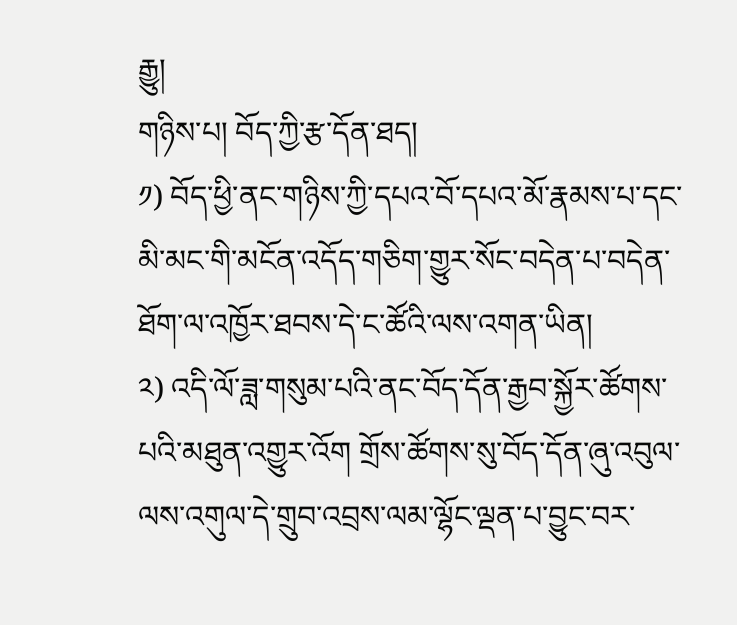རྒྱུ།
གཉིས་པ། བོད་ཀྱི་རྩ་དོན་ཐད།
༡) བོད་ཕྱི་ནང་གཉིས་ཀྱི་དཔའ་བོ་དཔའ་མོ་རྣམས་པ་དང་མི་མང་གི་མངོན་འདོད་གཅིག་གྱུར་སོང་བདེན་པ་བདེན་ཐོག་ལ་འཁྱོར་ཐབས་དེ་ང་ཚོའི་ལས་འགན་ཡིན།
༢) འདི་ལོ་ཟླ་གསུམ་པའི་ནང་བོད་དོན་རྒྱབ་སྐྱོར་ཚོགས་པའི་མཐུན་འགྱུར་འོག གྲོས་ཚོགས་སུ་བོད་དོན་ཞུ་འབུལ་ལས་འགུལ་དེ་གྲུབ་འབྲས་ལམ་ལྷོང་ལྡན་པ་བྱུང་བར་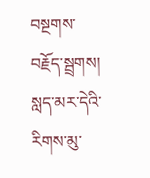བསྔགས་བརྗོད་སྦྲགས། སླད་མར་དེའི་རིགས་མུ་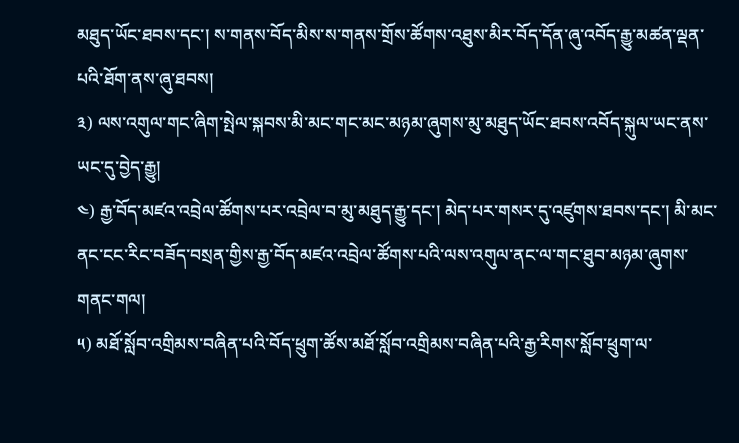མཐུད་ཡོང་ཐབས་དང་། ས་གནས་བོད་མིས་ས་གནས་གྲོས་ཚོགས་འཐུས་མིར་བོད་དོན་ཞུ་འབོད་རྒྱུ་མཚན་ལྡན་པའི་ཐོག་ནས་ཞུ་ཐབས།
༣) ལས་འགུལ་གང་ཞིག་སྤེལ་སྐབས་མི་མང་གང་མང་མཉམ་ཞུགས་མུ་མཐུད་ཡོང་ཐབས་འབོད་སྐུལ་ཡང་ནས་ཡང་དུ་བྱེད་རྒྱུ།
༤) རྒྱ་བོད་མཛའ་འབྲེལ་ཚོགས་པར་འབྲེལ་བ་མུ་མཐུད་རྒྱུ་དང་། མེད་པར་གསར་དུ་འཛུགས་ཐབས་དང་། མི་མང་ནང་ངང་རིང་བཟོད་བསྲན་གྱིས་རྒྱ་བོད་མཛའ་འབྲེལ་ཚོགས་པའི་ལས་འགུལ་ནང་ལ་གང་ཐུབ་མཉམ་ཞུགས་གནང་གལ།
༥) མཐོ་སློབ་འགྲིམས་བཞིན་པའི་བོད་ཕྲུག་ཚོས་མཐོ་སློབ་འགྲིམས་བཞིན་པའི་རྒྱ་རིགས་སློབ་ཕྲུག་ལ་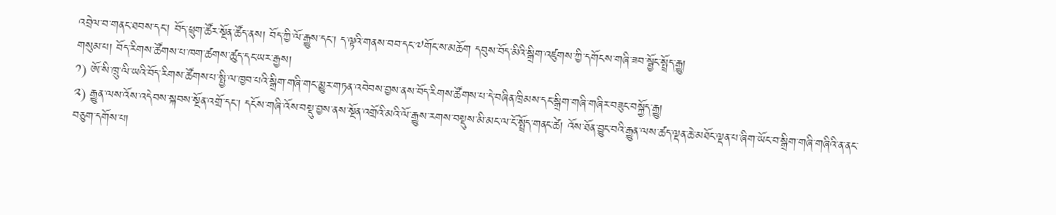འབྲེལ་བ་གནང་ཐབས་དང་། བོད་ཕྲུག་ཚོར་སྔོན་ཚོད་ནས། བོད་ཀྱི་ལོ་རྒྱུས་དང་། ད་ལྟའི་གནས་བབ་དང་༧གོང་ས་མཆོག དབུས་བོད་མིའི་སྒྲིག་འཛུགས་ཀྱི་དགོངས་གཞི་ཟབ་སྦྱོང་སྤྲོད་རྒྱུ།
གསུམ་པ། བོད་རིགས་ཚོགས་པ་ཁག་ཚགས་ཚུད་དང་ཡར་རྒྱས།
༡) ཨོ་སི་ཁྲུ་ལི་ཡའི་བོད་རིགས་ཚོགས་པ་སྤྱི་ལ་ཁྱབ་པའི་སྒྲིག་གཞི་གང་མྱུར་གཏན་འབེབས་བྱས་ནས་བོད་རིགས་ཚོགས་པ་དེ་བཞིན་ཁྲིམས་དང་སྒྲིག་གཞི་གཞིར་བཟུང་བསྐྱོད་རྒྱུ།
༢) རྒྱུན་ལས་འོས་འདེབས་སྐབས་སྔོན་འགྲོ་དང་། དངོས་གཞི་འོས་བསྡུ་བྱས་ནས་སྔོན་འགྲོའི་མའི་ལོ་རྒྱུས་རགས་བསྡུས་མི་མང་ལ་ངོ་སྤྲོད་གནང་ཚེ། འོས་ཐོན་བྱུང་བའི་རྒྱུན་ལས་ཚད་ལྡན་ཆེ་མཐོང་ལྡན་པ་ཞིག་ཡོང་བ་སྒྲིག་གཞི་གཞིའི་ན་ནང་བཅུག་དགོས་པ།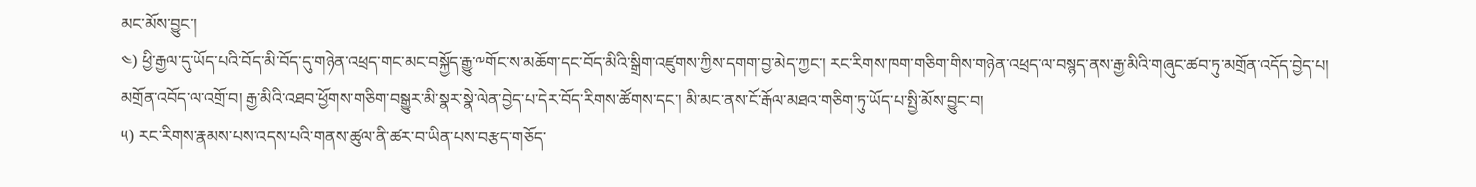མང་མོས་བྱུང་།
༤) ཕྱི་རྒྱལ་དུ་ཡོད་པའི་བོད་མི་བོད་དུ་གཉེན་འཕྲད་གང་མང་བསྐྱོད་རྒྱུ་༸གོང་ས་མཆོག་དང་བོད་མིའི་སྒྲིག་འཛུགས་ཀྱིས་དགག་བྱ་མེད་ཀྱང་། རང་རིགས་ཁག་གཅིག་གིས་གཉེན་འཕྲད་ལ་བསྙད་ནས་རྒྱ་མིའི་གཞུང་ཚབ་ཏུ་མགྲོན་འདོད་བྱེད་པ། མགྲོན་འབོད་ལ་འགྲོ་བ། རྒྱ་མིའི་འཐབ་ཕྱོགས་གཅིག་བསྒྱུར་མི་སྣར་སྣེ་ལེན་བྱེད་པ་དེར་བོད་རིགས་ཚོགས་དང་། མི་མང་ནས་ངོ་རྒོལ་མཐའ་གཅིག་ཏུ་ཡོད་པ་སྤྱི་མོས་བྱུང་བ།
༥) རང་རིགས་རྣམས་པས་འདས་པའི་གནས་ཚུལ་ནི་ཚར་བ་ཡིན་པས་བརྩད་གཅོད་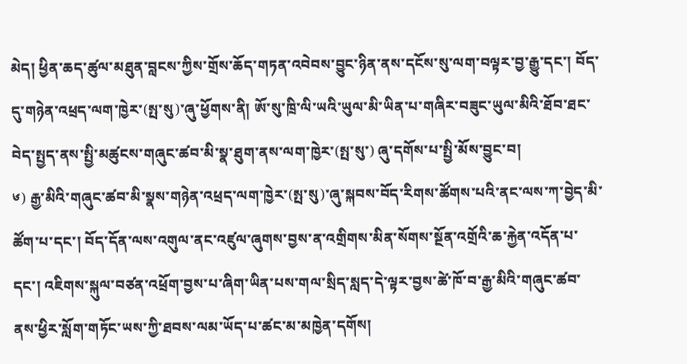མེད། ཕྱིན་ཆད་ཚུལ་མཐུན་བླངས་ཀྱིས་གྲོས་ཆོད་གཏན་འབེབས་བྱུང་ཉིན་ནས་དངོས་སུ་ལག་བལྟར་བྱ་རྒྱུ་དང་། བོད་དུ་གཉེན་འཕྲད་ལག་ཁྱེར་(སྤ་སུ)་ཞུ་ཕྱོགས་ནི། ཨོ་སུ་ཁྲི་ལི་ཡའི་ཡུལ་མི་ཡིན་པ་གཞིར་བཟུང་ཡུལ་མིའི་ཐོབ་ཐང་བེད་སྤྱད་ནས་སྤྱི་མཚུངས་གཞུང་ཚབ་མི་སྣ་ཐུག་ནས་ལག་ཁྱེར་(སྤ་སུ་) ཞུ་དགོས་པ་སྤྱི་མོས་བྱུང་བ།
༦) རྒྱ་མིའི་གཞུང་ཚབ་མི་སྣས་གཉེན་འཕྲད་ལག་ཁྱེར་(སྤ་སུ)་ཞུ་སྐབས་བོད་རིགས་ཚོགས་པའི་ནང་ལས་ཀ་བྱེད་མི་ཚོག་པ་དང་། བོད་དོན་ལས་འགུལ་ནང་འཛུལ་ཞུགས་བྱས་ན་འགྲིགས་མིན་སོགས་སྔོན་འགྲོའི་ཆ་རྐྱེན་འདོན་པ་དང་། འཇིགས་སྐུལ་བཙན་འཕྲོག་བྱས་པ་ཞིག་ཡིན་པས་གལ་སྲིད་སླད་དེ་ལྟར་བྱས་ཚེ་ཁོ་བ་རྒྱ་མིའི་གཞུང་ཚབ་ནས་ཕྱིར་སློག་གཏོང་ཡས་ཀྱི་ཐབས་ལམ་ཡོད་པ་ཚང་མ་མཁྱེན་དགོས།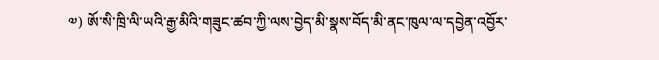༧) ཨོ་སི་ཁྲི་ལི་ཡའི་རྒྱ་མིའི་གཟུང་ཚབ་ཀྱི་ལས་བྱེད་མི་སྣས་བོད་མི་ནང་ཁུལ་ལ་དབྱེན་འབྱོར་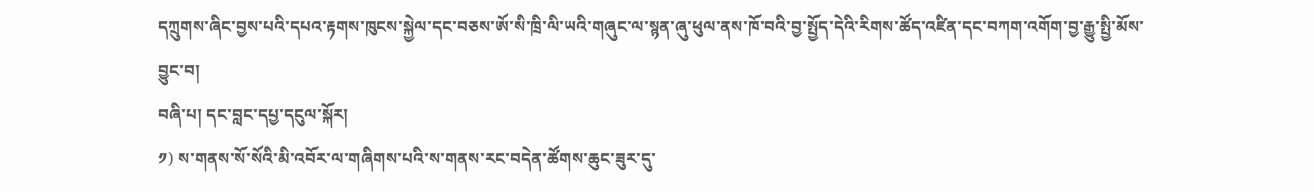དཀྲུགས་ཞིང་བྱས་པའི་དཔའ་རྟགས་ཁུངས་སྐྱེལ་དང་བཅས་ཨོ་སི་ཁྲི་ལི་ཡའི་གཞུང་ལ་སྙན་ཞུ་ཕུལ་ནས་ཁོ་བའི་བྱ་སྤྱོད་དེའི་རིགས་ཚོད་འཛིན་དང་བཀག་འགོག་བྱ་རྒྱུ་སྤྱི་མོས་བྱུང་བ།
བཞི་པ། དང་བླང་དཔྱ་དངུལ་སྐོར།
༡) ས་གནས་སོ་སོའི་མི་འབོར་ལ་གཞིགས་པའི་ས་གནས་རང་བདེན་ཚོགས་ཆུང་ཟུར་དུ་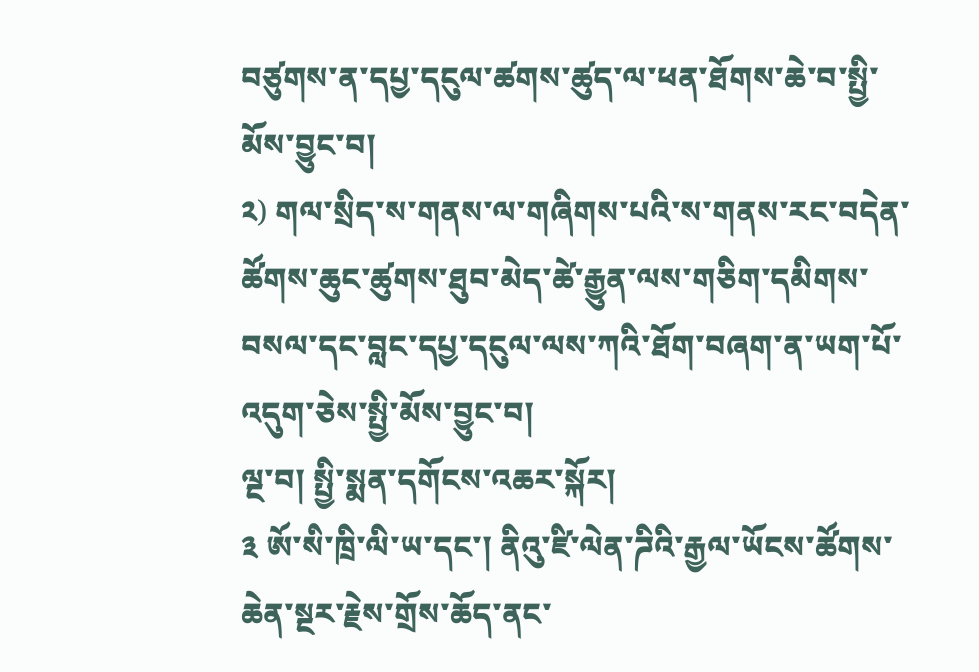བཙུགས་ན་དཔྱ་དངུལ་ཚགས་ཚུད་ལ་ཕན་ཐོགས་ཆེ་བ་སྤྱི་མོས་བྱུང་བ།
༢) གལ་སྲིད་ས་གནས་ལ་གཞིགས་པའི་ས་གནས་རང་བདེན་ཚོགས་ཆུང་ཚུགས་ཐུབ་མེད་ཚེ་རྒྱུན་ལས་གཅིག་དམིགས་བསལ་དང་བླང་དཔྱ་དངུལ་ལས་ཀའི་ཐོག་བཞག་ན་ཡག་པོ་འདུག་ཅེས་སྤྱི་མོས་བྱུང་བ།
ལྔ་བ། སྤྱི་སྨན་དགོངས་འཆར་སྐོར།
༣ ཨོ་སི་ཁྲི་ལི་ཡ་དང་། ནིའུ་ཛི་ལེན་ཌིའི་རྒྱལ་ཡོངས་ཚོགས་ཆེན་སྔར་རྗེས་གྲོས་ཆོད་ནང་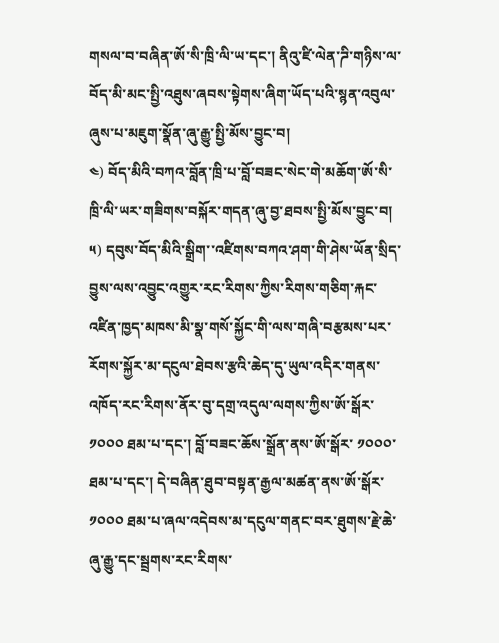གསལ་བ་བཞིན་ཨོ་སི་ཁྲི་ལི་ཡ་དང་། ནིའུ་ཛི་ལེན་ཌི་གཉིས་ལ་བོད་མི་མང་སྤྱི་འཐུས་ཞབས་སྟེགས་ཞིག་ཡོད་པའི་སྙན་འབུལ་ཞུས་པ་མཇུག་སྣོན་ཞུ་རྒྱུ་སྤྱི་མོས་བྱུང་བ།
༤) བོད་མིའི་བཀའ་བློན་ཁྲི་པ་བློ་བཟང་སེང་གེ་མཆོག་ཨོ་སི་ཁྲི་ལི་ཡར་གཟིགས་བསྐོར་གདན་ཞུ་བྱ་ཐབས་སྤྱི་མོས་བྱུང་བ།
༥) དབུས་བོད་མིའི་སྒྲིག་་འཛིགས་བཀའ་ཤག་གི་ཤེས་ཡོན་སྲིད་བྱུས་ལས་འབྱུང་འགྱུར་རང་རིགས་ཀྱིས་རིགས་གཅིག་རྐང་འཛིན་ཁྱད་མཁས་མི་སྣ་གསོ་སྐྱོང་གི་ལས་གཞི་བརྩམས་པར་རོགས་སྐྱོར་མ་དངུལ་ཐེབས་རྩའི་ཆེད་དུ་ཡུལ་འདིར་གནས་འཁོད་རང་རིགས་ནོར་བུ་དགྲ་འདུལ་ལགས་ཀྱིས་ཨོ་སྒོར་༡༠༠༠ ཐམ་པ་དང་། བློ་བཟང་ཆོས་སྒྲོན་ནས་ཨོ་སྒོར་ ༡༠༠༠་ཐམ་པ་དང་། དེ་བཞིན་ཐུབ་བསྟན་རྒྱལ་མཚན་ནས་ཨོ་སྒོར་ ༡༠༠༠ ཐམ་པ་ཞལ་འདེབས་མ་དངུལ་གནང་བར་ཐུགས་རྗེ་ཆེ་ཞུ་རྒྱུ་དང་སྦྲགས་རང་རིགས་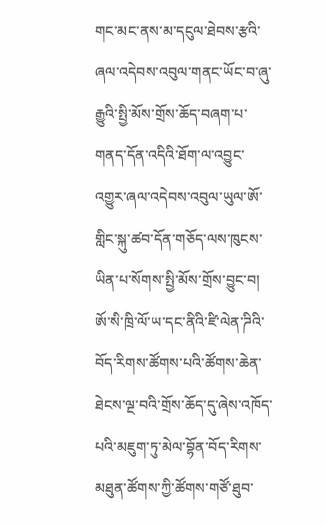གང་མང་ནས་མ་དངུལ་ཐེབས་རྩའི་ཞལ་འདེབས་འབུལ་གནང་ཡོང་བ་ཞུ་རྒྱུའི་སྤྱི་མོས་གྲོས་ཆོད་བཞག་པ་གནད་དོན་འདིའི་ཐོག་ལ་འབྱུང་འགྱུར་ཞལ་འདེབས་འབུལ་ཡུལ་ཨོ་གླིང་སྐུ་ཚབ་དོན་གཅོད་ལས་ཁུངས་ཡིན་པ་སོགས་སྤྱི་མོས་གྲོས་བྱུང་བ།
ཨོ་སི་ཁྲི་ལོ་ཡ་དང་ནིའི་ཛི་ལེན་ཌིའི་བོད་རིགས་ཚོགས་པའི་ཚོགས་ཆེན་ཐེངས་ལྔ་བའི་གྲོས་ཆོད་དུ་ཞེས་འཁོད་པའི་མཇུག་ཏུ་མེལ་བྷོན་བོད་རིགས་མཐུན་ཚོགས་ཀྱི་ཚོགས་གཙོ་ཐུབ་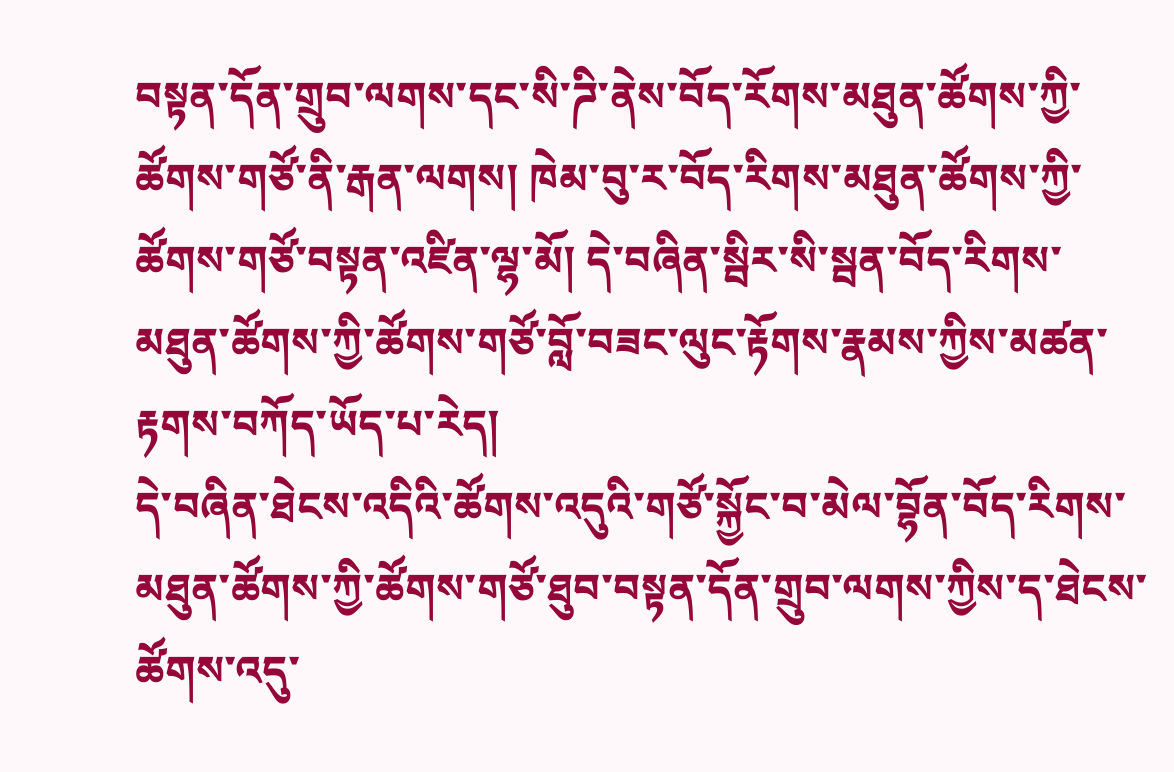བསྟན་དོན་གྲུབ་ལགས་དང་སི་ཌི་ནེས་བོད་རོགས་མཐུན་ཚོགས་ཀྱི་ཚོགས་གཙོ་ནི་རྒན་ལགས། ཁེམ་བུ་ར་བོད་རིགས་མཐུན་ཚོགས་ཀྱི་ཚོགས་གཙོ་བསྟན་འཛིན་ལྷ་མོ། དེ་བཞིན་སྦིར་སི་སྦན་བོད་རིགས་མཐུན་ཚོགས་ཀྱི་ཚོགས་གཙོ་བློ་བཟང་ལུང་རྟོགས་རྣམས་ཀྱིས་མཚན་རྟགས་བཀོད་ཡོད་པ་རེད།
དེ་བཞིན་ཐེངས་འདིའི་ཚོགས་འདུའི་གཙོ་སྐྱོང་བ་མེལ་བྷོན་བོད་རིགས་མཐུན་ཚོགས་ཀྱི་ཚོགས་གཙོ་ཐུབ་བསྟན་དོན་གྲུབ་ལགས་ཀྱིས་ད་ཐེངས་ཚོགས་འདུ་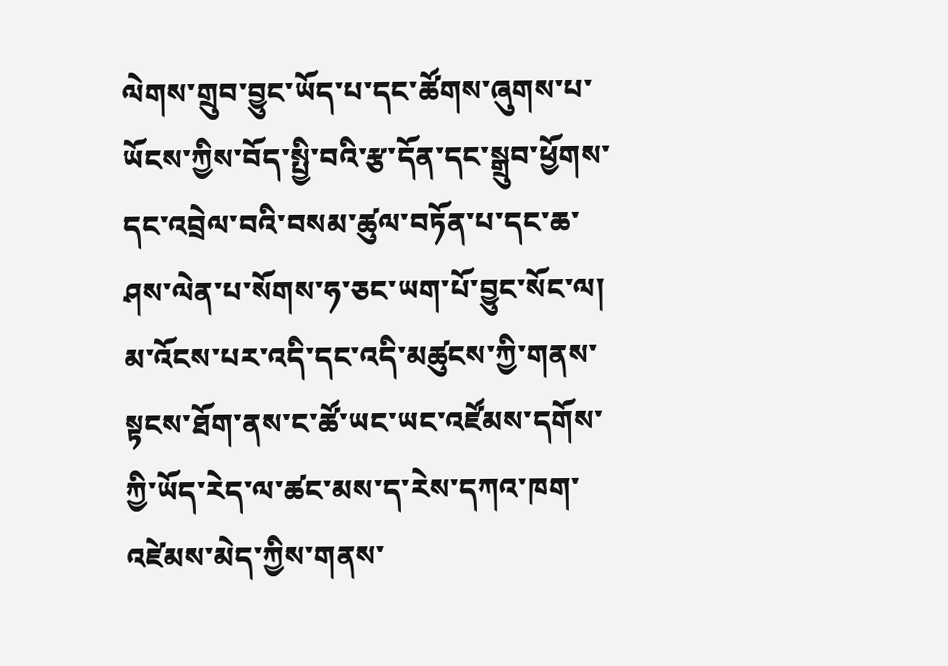ལེགས་གྲུབ་བྱུང་ཡོད་པ་དང་ཚོགས་ཞུགས་པ་ཡོངས་ཀྱིས་བོད་སྤྱི་བའི་རྩ་དོན་དང་སྒྲུབ་ཕྱོགས་དང་འབྲེལ་བའི་བསམ་ཚུལ་བཏོན་པ་དང་ཆ་ཤས་ལེན་པ་སོགས་ཧ་ཅང་ཡག་པོ་བྱུང་སོང་ལ། མ་འོངས་པར་འདི་དང་འདི་མཚུངས་ཀྱི་གནས་སྟངས་ཐོག་ནས་ང་ཚོ་ཡང་ཡང་འཛོམས་དགོས་ཀྱི་ཡོད་རེད་ལ་ཚང་མས་ད་རེས་དཀའ་ཁག་འཛེམས་མེད་ཀྱིས་གནས་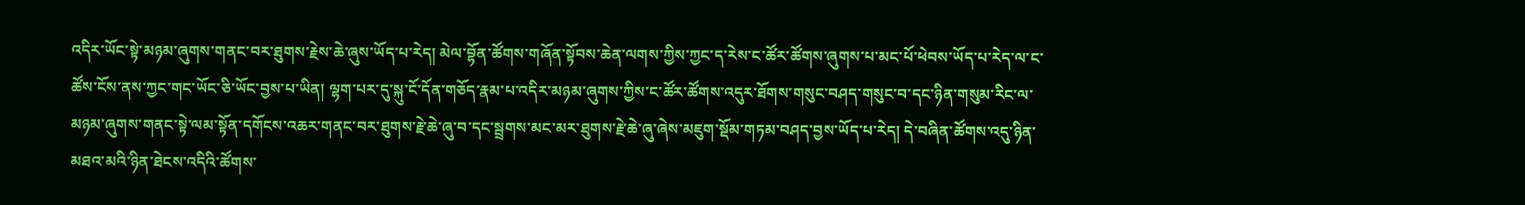འདིར་ཡོང་སྟེ་མཉམ་ཞུགས་གནང་བར་ཐུགས་རྗེས་ཆེ་ཞུས་ཡོད་པ་རེད། མེལ་བྷོན་ཚོགས་གཞོན་སྟོབས་ཆེན་ལགས་ཀྱིས་ཀྱང་ད་རེས་ང་ཚོར་ཚོགས་ཞུགས་པ་མང་པོ་ཕེབས་ཡོད་པ་རེད་ལ་ང་ཚོས་ངོས་ནས་ཀྱང་གང་ཡོང་ཅི་ཡོང་བྱས་པ་ཡིན། ལྷག་པར་དུ་སྐུ་ངོ་དོན་གཅོད་རྣམ་པ་འདིར་མཉམ་ཞུགས་ཀྱིས་ང་ཚོར་ཚོགས་འདུར་ཐོགས་གསུང་བཤད་གསུང་བ་དང་ཉིན་གསུམ་རིང་ལ་མཉམ་ཞུགས་གནང་སྟེ་ལམ་སྟོན་དགོངས་འཆར་གནང་བར་ཐུགས་རྗེ་ཆེ་ཞུ་བ་དང་སྦྲགས་མང་མར་ཐུགས་རྗེ་ཆེ་ཞུ་ཞེས་མཇུག་སྡོམ་གཏམ་བཤད་བྱས་ཡོད་པ་རེད། དེ་བཞིན་ཚོགས་འདུ་ཉིན་མཐའ་མའི་ཉིན་ཐེངས་འདིའི་ཚོགས་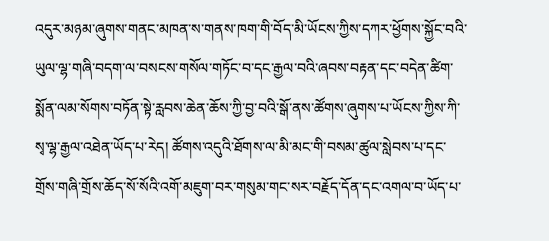འདུར་མཉམ་ཞུགས་གནང་མཁན་ས་གནས་ཁག་གི་བོད་མི་ཡོངས་ཀྱིས་དཀར་ཕྱོགས་སྐྱོང་བའི་ཡུལ་ལྷ་གཞི་བདག་ལ་བསངས་གསོལ་གཏོང་བ་དང་རྒྱལ་བའི་ཞབས་བརྟན་དང་བདེན་ཚིག་སྨོན་ལམ་སོགས་བཏོན་སྟེ་རླབས་ཆེན་ཆོས་ཀྱི་བྱ་བའི་སྒོ་ནས་ཚོགས་ཞུགས་པ་ཡོངས་ཀྱིས་ཀི་སྭ་ལྷ་རྒྱལ་འཐེན་ཡོད་པ་རེད། ཚོགས་འདུའི་ཐོགས་ལ་མི་མང་གི་བསམ་ཚུལ་སླེབས་པ་དང་གྲོས་གཞི་གྲོས་ཆོད་སོ་སོའི་འགོ་མཇུག་བར་གསུམ་གང་སར་བརྗོད་དོན་དང་འགལ་བ་ཡོད་པ་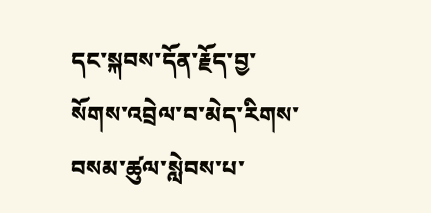དང་སྐབས་དོན་རྗོད་བྱ་སོགས་འབྲེལ་བ་མེད་རིགས་བསམ་ཚུལ་སླེབས་པ་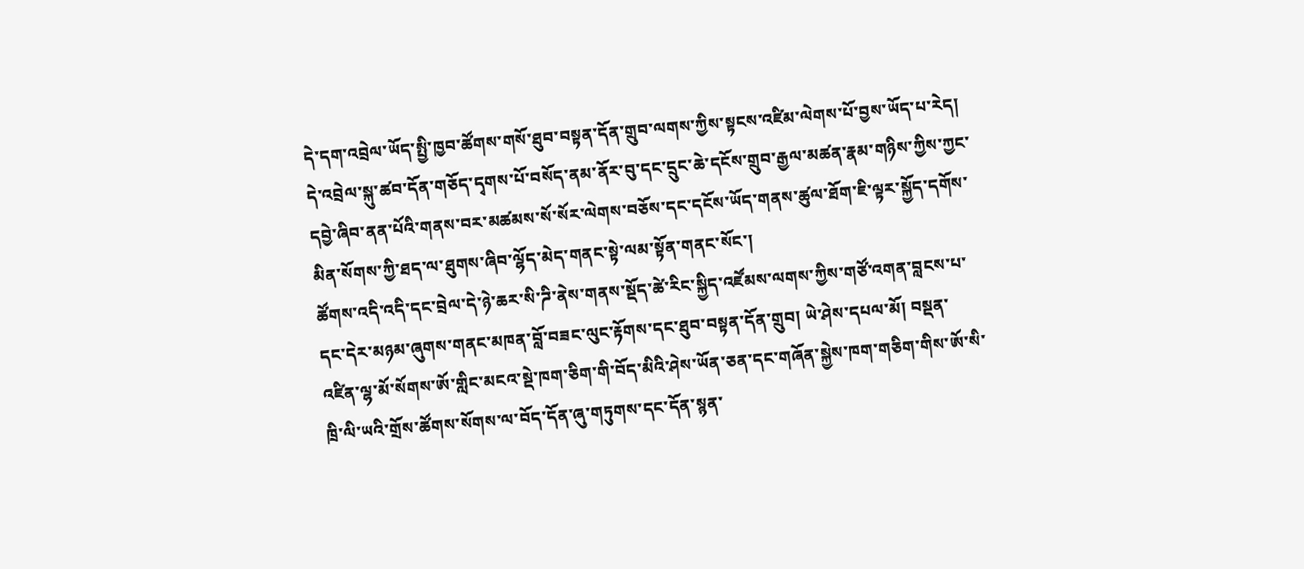དེ་དག་འབྲེལ་ཡོད་སྤྱི་ཁྱབ་ཚོགས་གསོ་ཐུབ་བསྟན་དོན་གྲུབ་ལགས་ཀྱིས་སྟངས་འཛིམ་ལེགས་པོ་བྱས་ཡོད་པ་རེད། དེ་འབྲེལ་སྐུ་ཚབ་དོན་གཅོད་དྭགས་པོ་བསོད་ནམ་ནོར་བུ་དང་དྲུང་ཆེ་དངོས་གྲུབ་རྒྱལ་མཚན་རྣམ་གཉིས་ཀྱིས་ཀྱང་དབྱེ་ཞིབ་ནན་པོའི་གནས་བར་མཚམས་སོ་སོར་ལེགས་བཅོས་དང་དངོས་ཡོད་གནས་ཚུལ་ཐོག་ཇི་ལྟར་སྐྱོད་དགོས་མིན་སོགས་ཀྱི་ཐད་ལ་ཐུགས་ཞིབ་ལྷོད་མེད་གནང་སྟེ་ལམ་སྟོན་གནང་སོང་།
ཚོགས་འདི་འདི་དང་བྲེལ་དེ་ཉེ་ཆར་སི་ཌི་ནེས་གནས་སྡོད་ཚེ་རིང་སྐྱིད་འཛོམས་ལགས་ཀྱིས་གཙོ་འགན་བླངས་པ་དང་དེར་མཉམ་ཞུགས་གནང་མཁན་བློ་བཟང་ལུང་རྟོགས་དང་ཐུབ་བསྟན་དོན་གྲུབ། ཡེ་ཤེས་དཔལ་མོ། བསྡན་འཛིན་ལྷ་མོ་སོགས་ཨོ་གླིང་མངའ་སྡེ་ཁག་ཅིག་གི་བོད་མིའི་ཤེས་ཡོན་ཅན་དང་གཞོན་སྐྱེས་ཁག་གཅིག་གིས་ཨོ་སི་ཁྲི་ལི་ཡའི་གྲོས་ཚོགས་སོགས་ལ་བོད་དོན་ཞུ་གཏུགས་དང་དོན་སྙན་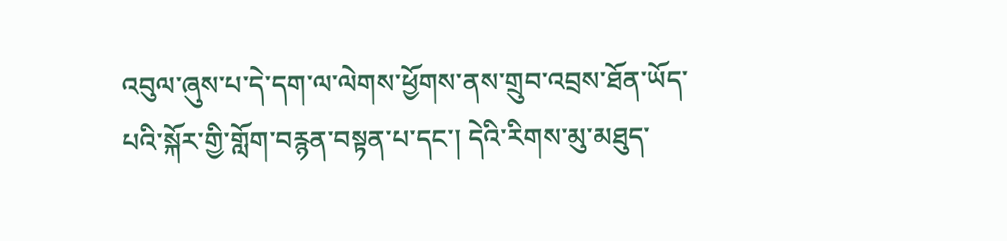འབུལ་ཞུས་པ་དེ་དག་ལ་ལེགས་ཕྱོགས་ནས་གྲུབ་འབྲས་ཐོན་ཡོད་པའི་སྐོར་གྱི་གློག་བརྙན་བསྟན་པ་དང་། དེའི་རིགས་མུ་མཐུད་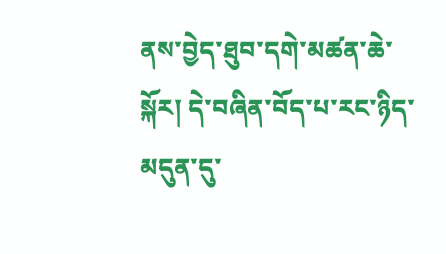ནས་བྱེད་ཐུབ་དགེ་མཚན་ཆེ་སྐོར། དེ་བཞིན་བོད་པ་རང་ཉིད་མདུན་དུ་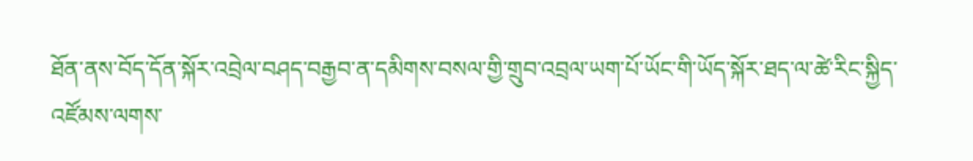ཐོན་ནས་བོད་དོན་སྐོར་འབྲེལ་བཤད་བརྒྱབ་ན་དམིགས་བསལ་གྱི་གྲུབ་འབྲལ་ཡག་པོ་ཡོང་གི་ཡོད་སྐོར་ཐད་ལ་ཚེ་རིང་སྐྱིད་འཛོམས་ལགས་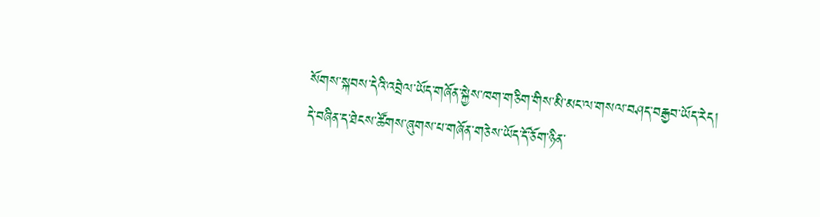སོགས་སྐབས་དེའི་འབྲེལ་ཡོད་གཞོན་སྐྱེས་ཁག་གཅིག་གིས་མི་མང་ལ་གསལ་བཤད་བརྒྱབ་ཡོད་རེད།
དེ་བཞིན་ད་ཐེངས་ཚོགས་ཞུགས་པ་གཞོན་གཅེས་ཡོད་དོ་ཅོག་ཉིན་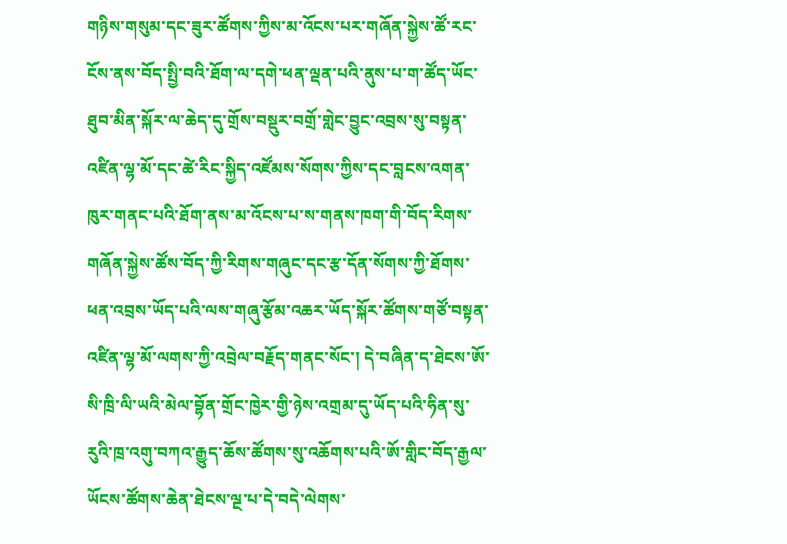གཉིས་གསུམ་དང་ཟུར་ཚོགས་ཀྱིས་མ་འོངས་པར་གཞོན་སྐྱེས་ཚོ་རང་ངོས་ནས་བོད་སྤྱི་བའི་ཐོག་ལ་དགེ་ཕན་ལྡན་པའི་ནུས་པ་ག་ཚོད་ཡོང་ཐུབ་མིན་སྐོར་ལ་ཆེད་དུ་གྲོས་བསྡུར་བགྲོ་གླེང་བྱུང་འབྲས་སུ་བསྟན་འཛིན་ལྷ་མོ་དང་ཚེ་རིང་སྐྱིད་འཛོམས་སོགས་ཀྱིས་དང་བླངས་འགན་ཁུར་གནང་པའི་ཐོག་ནས་མ་འོངས་པ་ས་གནས་ཁག་གི་བོད་རིགས་གཞོན་སྐྱེས་ཚོས་བོད་ཀྱི་རིགས་གཞུང་དང་རྩ་དོན་སོགས་ཀྱི་ཐོགས་ཕན་འབྲས་ཡོད་པའི་ལས་གཞུ་རྩོམ་འཆར་ཡོད་སྐོར་ཚོགས་གཙོ་བསྟན་འཛིན་ལྷ་མོ་ལགས་ཀྱི་འབྲེལ་བརྗོད་གནང་སོང་། དེ་བཞིན་ད་ཐེངས་ཨོ་སི་ཁྲི་ལི་ཡའི་མེལ་བྷོན་གྲོང་ཁྱེར་གྱི་ཉེས་འགྲམ་དུ་ཡོད་པའི་ཧིན་སུ་རུའི་ཁྲ་འགུ་བཀའ་རྒྱུད་ཆོས་ཚོགས་སུ་འཆོགས་པའི་ཨོ་གླིང་བོད་རྒྱལ་ཡོངས་ཚོགས་ཆེན་ཐེངས་ལྔ་པ་དེ་བདེ་ལེགས་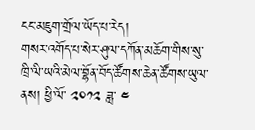ངང་མཇུག་གྲོལ་ཡོད་པ་རེད།
གསར་འགོད་པ་སེར་ཤུལ་དཀོན་མཆོག་གིས་སུ་ཁྲི་ལི་ཡའི་མེལ་བྷོན་བོད་ཚོགས་ཆེན་ཚོགས་ཡུལ་ནས། ཕྱི་ལོ་ ༢༠༡༢ ཟླ་ ༤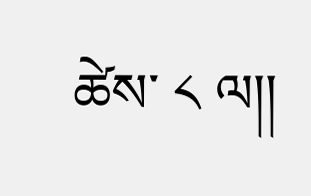ཚེས་ ༨ ལ།།